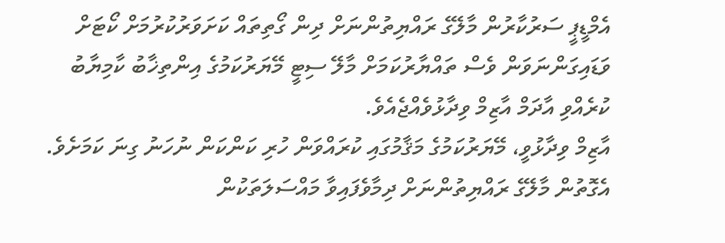އެމްޑީޕީ ސަރުކާރުން މާލޭގެ ރައްޔިތުންނަށް ދިން ގޯތިތައް ކަށަވަރުކުރުމަށް ކޯޓަށް ވަޑައިގަންނަވަން ވެސް ތައްޔާރުކަމަށް މާލޭ ސިޓީ މޭޔަރުކަމުގެ އިންތިޚާބު ކާމިޔާބު ކުރެއްވި އާދަމް އާޒިމް ވިދާޅުވެއްޖެއެވެ.
އާޒިމް ވިދާޅުވީ، މޭޔަރުކަމުގެ މަޤާމުގައި ކުރައްވަން ހުރި ކަންކަން ނުހަނު ގިނަ ކަމަށެވެ. އެގޮތުން މާލޭގެ ރައްޔިތުންނަށް ދިމާވެފައިވާ މައްސަލަތަކުން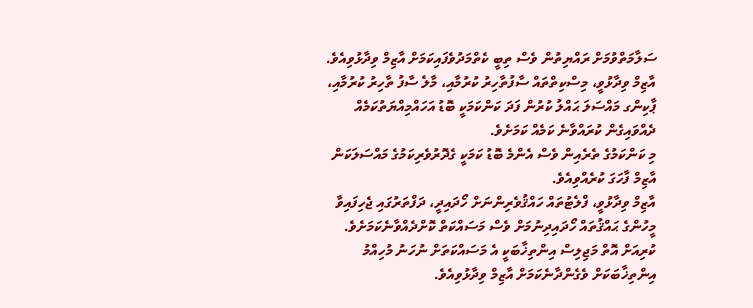ސަލާމަތްވުމަށް ރައްޔިތުން ވެސް ތިބީ ކެތްމަދުވެފައިކަމަށް އާޒިމް ވިދާޅުވިއެވެ.
އާޒިމް ވިދާޅުވީ، މިސްކިތްތައް ސާފުތާހިރު ކުރުމާއި، މާލެ ސާފު ތާހިރު ކުރުމާއި، ޕާކިންގ މައްސަލަ ޙައްލު ކުރުން ފަދަ ކަންކަމަކީ ބޮޑު އަހައްމިއްޔަތުކަމެއް ދެއްވައިގެން ކުރައްވާނެ ކަމެއް ކަމަށެވެ.
މި ކަންކަމުގެ ތެރެއިން ވެސް އެންމެ ބޮޑު ކަމަކީ ގެދޮރުވެރިކަމުގެ މައްސަލަކަން އާޒިމް ފާހަގަ ކުރެއްވިއެވެ.
އާޒިމް ވިދާޅުވީ، ފްލެޓުތައް ހައްޤުވެރިންނަށް ހޯދައިދީ، ދަފްތަރުގައި ޖެހިފައިވާ މީހުންގެ ޙައްޤުތައް ހޯދައިދިނުމަށް ވެސް މަސައްކަތް ކޮށްދެއްވާނެކަމަށެވެ.
ކުރިއަށް އޮތް މަޖިލިސް އިންތިޚާބަކީ އެ މަސައްކަތަށް ނުހަނު މުހިއްމު އިންތިޚާބަކަށް ވެގެންދާނެކަމަށް އާޒިމް ވިދާޅުވިއެވެ.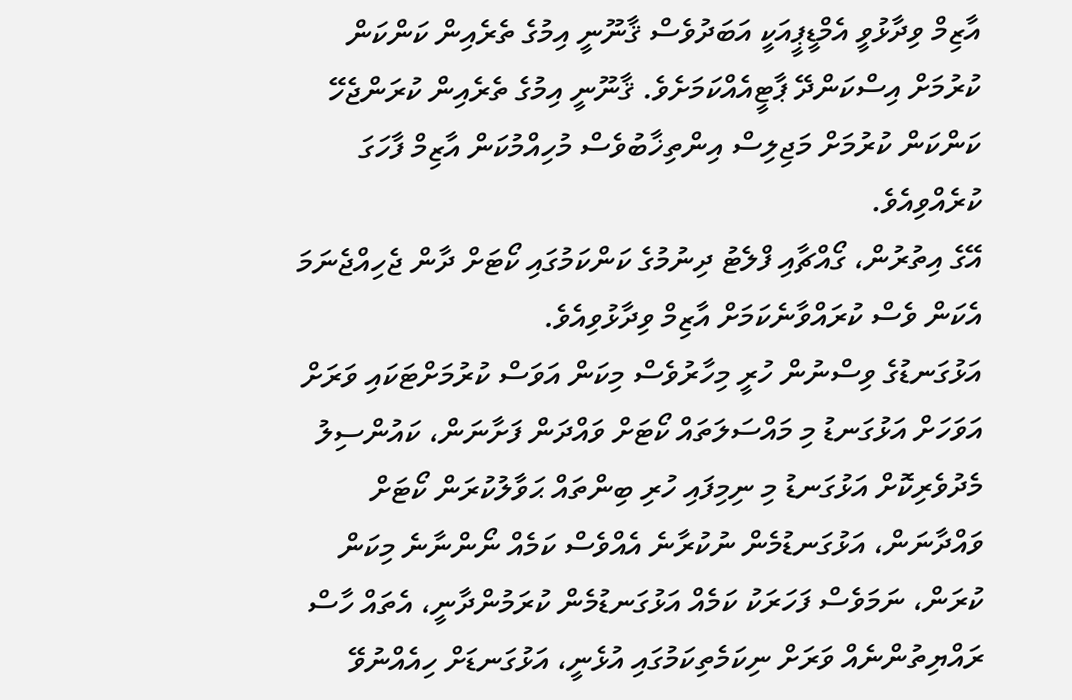އާޒިމް ވިދާޅުވީ އެމްޑީޕީއަކީ އަބަދުވެސް ޤާނޫނީ އިމުގެ ތެރެއިން ކަންކަން ކުރުމަށް އިސްކަންދޭ ޕާޓީއެއްކަމަށެވެ. ޤާނޫނީ އިމުގެ ތެރެއިން ކުރަންޖެހޭ ކަންކަން ކުރުމަށް މަޖިލިސް އިންތިޚާބުވެސް މުހިއްމުކަން އާޒިމް ފާހަގަ ކުރެއްވިއެވެ.
އޭގެ އިތުރުން، ގޯއްޗާއި ފްލެޓު ދިނުމުގެ ކަންކަމުގައި ކޯޓަށް ދާން ޖެހިއްޖެނަމަ އެކަން ވެސް ކުރައްވާނެކަމަށް އާޒިމް ވިދާޅުވިއެވެ.
އަޅުގަނޑުގެ ވިސްނުން ހުރީ މިހާރުވެސް މިކަން އަވަސް ކުރުމަށްޓަކައި ވަރަށް އަވަހަށް އަޅުގަނޑު މި މައްސަލަތައް ކޯޓަށް ވައްދަން ފަށާނަން، ކައުންސިލު މެދުވެރިކޮށް އަޅުގަނޑު މި ނިމިފައި ހުރި ބިންތައް ޙަވާލުކުރަން ކޯޓަށް ވައްދާނަން، އަޅުގަނޑުމެން ނުކުރާނެ އެއްވެސް ކަމެއް ނޯންނާނެ މިކަން ކުރަން، ނަމަވެސް ފަހަރަކު ކަމެއް އަޅުގަނޑުމެން ކުރަމުންދާނީ، އެތައް ހާސް ރައްޔިތުންނެއް ވަރަށް ނިކަމެތިކަމުގައި އުޅެނީ، އަޅުގަނޑަށް ހިއެއްނުވޭ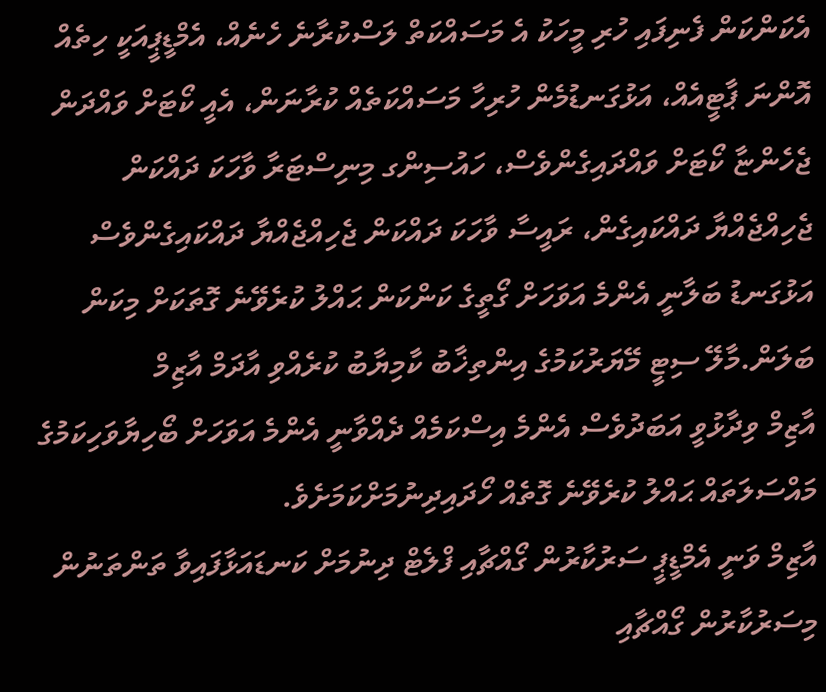އެކަންކަން ފެނިފައި ހުރި މީހަކު އެ މަސައްކަތް ލަސްކުރާނެ ހެނެއް، އެމްޑީޕީއަކީ ހިތެއް އޮންނަ ޕާޓީއެއް، އަޅުގަނޑުމެން ހުރިހާ މަސައްކަތެއް ކުރާނަން، އެއީ ކޯޓަށް ވައްދަން ޖެހެންޏާ ކޯޓަށް ވައްދައިގެންވެސް، ހައުސިންގ މިނިސްޓަރާ ވާހަކަ ދައްކަން ޖެހިއްޖެއްޔާ ދައްކައިގެން، ރައީސާ ވާހަކަ ދައްކަން ޖެހިއްޖެއްޔާ ދައްކައިގެންވެސް އަޅުގަނޑު ބަލާނީ އެންމެ އަވަހަށް ގޯތީގެ ކަންކަން ޙައްލު ކުރެވޭނެ ގޮތަކަށް މިކަން ބަލަން.މާލޭ ސިޓީ މޭޔަރުކަމުގެ އިންތިޚާބު ކާމިޔާބު ކުރެއްވި އާދަމް އާޒިމް
އާޒިމް ވިދާޅުވީ އަބަދުވެސް އެންމެ އިސްކަމެއް ދެއްވާނީ އެންމެ އަވަހަށް ބޯހިޔާވަހިކަމުގެ މައްސަލަތައް ޙައްލު ކުރެވޭނެ ގޮތެއް ހޯދައިދިނުމަށްކަމަށެވެ.
އާޒިމް ވަނީ އެމްޑީޕީ ސަރުކާރުން ގޯއްޗާއި ފްލެޓް ދިނުމަށް ކަނޑައަޅާފައިވާ ތަންތަނުން މިސަރުކާރުން ގޯއްޗާއި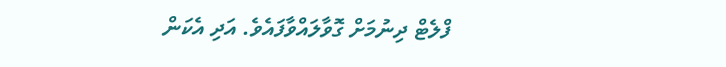ފްލެޓް ދިނުމަށް ގޮވާލައްވާފައެވެ. އަދި އެކަން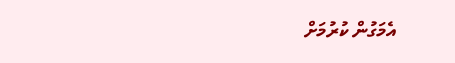އެމަގުން ކުރުމަށް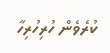ކުރެވެން ހުރިހުރިހާ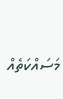މަސައްކަތެއް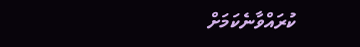ކުރައްވާނެކަމަށް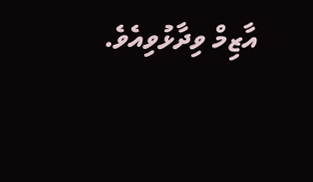އާޒިމް ވިދާޅުވިއެވެ.